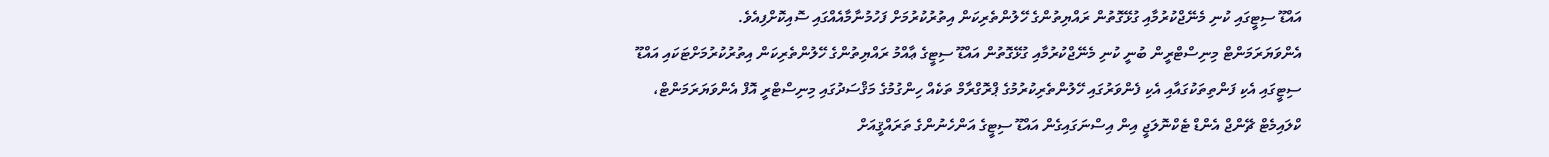އައްޑޫ ސިޓީގައި ކުނި މެނޭޖްކުރުމާއި ގުޅޭގޮތުން ރައްޔިތުންގެ ހޭލުންތެރިކަން އިތުރުކުރުމަށް ފަހުމުނާމާއެއްގައި ސޮއިކޮށްފިއެވެ.
އެންވަޔަރަމަންޓް މިނިސްޓްރީން ބުނީ ކުނި މެނޭޖްކުރުމާއި ގުޅޭގޮތުން އައްޑޫ ސިޓީގެ ޢާއްމު ރައްޔިތުންގެ ހޭލުންތެރިކަން އިތުރުކުރުމަށްޓަކައި އައްޑޫ ސިޓީގައި އެކި ފަންތިތަކުގައާއި އެކި ފެންވަރުގައި ހޭލުންތެރިކުރުމުގެ ޕްރޮގްރާމް ތަކެއް ހިންގުމުގެ މަޤްސަދުގައި މިނިސްޓްރީ އޮފް އެންވަޔަރަމަންޓް، ކްލައިމެޓް ޗޭންޖް އެންޑް ޓެކްނޮލަޖީ އިން އިސްނަގައިގެން އައްޑޫ ސިޓީގެ އަންހެނުންގެ ތަރައްޤީއަށް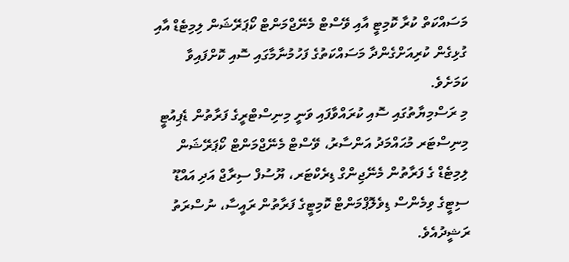މަސައްކަތް ކުރާ ކޮމިޓީ އާއި ވޭސްޓް މެނޭޖްމަންޓް ކޯޕަރޭޝަން ލިމިޓެޑް އާއި ގުޅިގެން ކުރިއަށްގެންދާ މަސައްކަތުގެ ފަހުމުނާމާގައި ސޮއި ކޮށްފައިވާ ކަމަށެވެ.
މި ރަސްމިޔާތުގައި ސޮއި ކުރައްވާފައި ވަނީ މިނިސްޓްރީގެ ފަރާތުން ޑެޕިއުޓީ މިނިސްޓަރ މުޙައްމަދު އަންސާރު، ވޭސްޓް މެނޭޖްމަންޓް ކޯޕަރޭޝަން ލިމިޓެޑް ގެ ފަރާތުން މެނޭޖިންގް ޑިރެކްޓަރ، ޔޫސުފް ސިރާޖް އަދި އައްޑޫ ސިޓީގެ ވިމެންސް ޑިވެލޮޕްމަންޓް ކޮމިޓީގެ ފަރާތުން ރައީސާ، ނުސްރަތު ރަޝީދުއެވެ.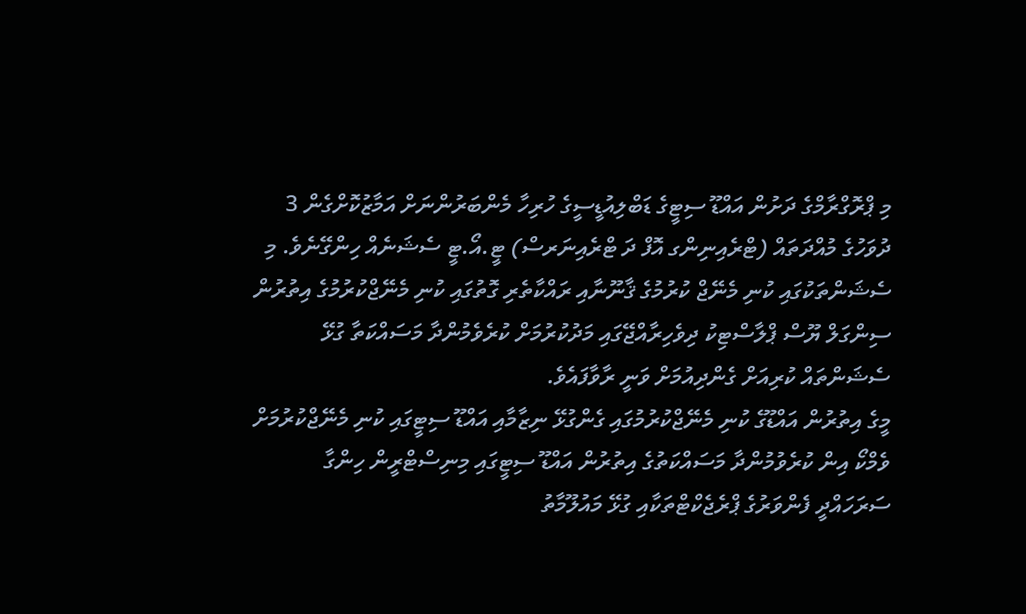މި ޕްރޮގްރާމްގެ ދަށުން އައްޑޫ ސިޓީގެ ޑަބްލިއުޑީސީގެ ހުރިހާ މެންބަރުންނަށް އަމާޒުކޮށްގެން 3 ދުވަހުގެ މުއްދަތައް (ޓްރެއިނިންގ އޮފް ދަ ޓްރެއިނަރސް) ޓީ.އޯ.ޓީ ސެޝަނެއް ހިންގޭނެވެ. މި ސެޝަންތަކުގައި ކުނި މެނޭޖް ކުރުމުގެ ޤާނޫނާއި ރައްކާތެރި ގޮތުގައި ކުނި މެނޭޖްކުރުމުގެ އިތުރުން ސިންގަލް ޔޫސް ޕްލާސްޓިކު ދިވެހިރާއްޖޭގައި މަދުކުރުމަށް ކުރެވެމުންދާ މަސައްކަތާ ގުޅޭ ސެޝަންތައް ކުރިއަށް ގެންދިއުމަށް ވަނީ ރާވާފައެވެ.
މީގެ އިތުރުން އައްޑޫގެ ކުނި މެނޭޖްކުރުމުގައި ގެންގުޅޭ ނިޒާމާއި އައްޑޫ ސިޓީގައި ކުނި މެނޭޖްކުރުމަށް ވެމްކޯ އިން ކުރެވުމުންދާ މަސައްކަތުގެ އިތުރުން އައްޑޫ ސިޓީގައި މިނިސްޓްރީން ހިންގާ ސަރަހައްދީ ފެންވަރުގެ ޕްރެޖެކްޓްތަކާއި ގުޅޭ މައުލޫމާތު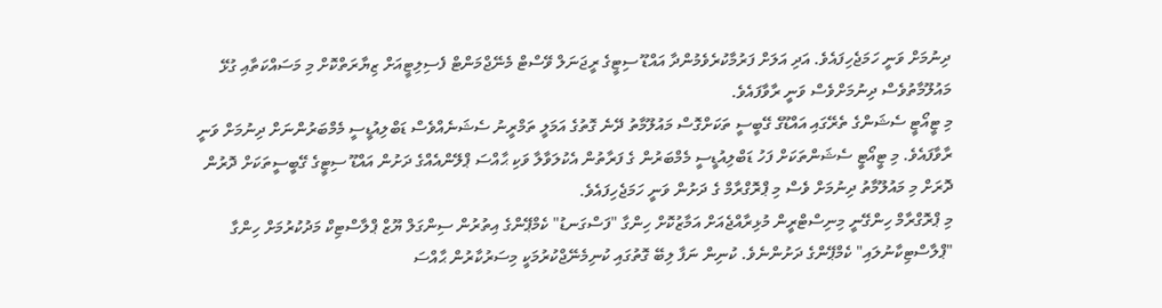ދިނުމަށް ވަނީ ހަމަޖެހިފައެވެ. އަދި އަލަށް ފަރުމާކުރެވެމުންދާ އައްޑޫ ސިޓީގެ ރީޖަނަލް ވޭސްޓް މެނޭޖްމަންޓް ފެސިލިޓީއަށް ޒިޔާރަތްކޮށް މި މަސައްކަތާއި ގުޅޭ މައުލޫމާތުވެސް ދިނުމަށްވެސް ވަނީ ރާވާފައެވެ.
މި ޓީއޯޓީ ސެޝަންގެ ތެރޭގައި އައްޑޫގެ ގޭބީސީ ތަކަށްގޮސް މައުލޫމާތު ދޭނެ ގޮތުގެ އަމަލީ ތަމްރީނު ސެޝަނެއްވެސް ޑަބްލިއުޑީސީ މެމްބަރުންނަށް ދިނުމަށް ވަނީ ރާވާފައެވެ. މި ޓީއޯޓީ ސެޝަންތަކަށް ފަހު ޑަބްލިއުޑީސީ މެމްބަރުން ގެ ފަރާތުން އެކުލަވާލާ ވަކި ޙާއްސަ ޕްލޭންއެއްގެ ދަށުން އައްޑޫ ސިޓީގެ ގޭބީސީތަކަށް ދޮރުން ދޮރަށް މި މައުލޫމާތު ދިނުމަށް ވެސް މި ޕްރޮގްރާމް ގެ ދަށުން ވަނީ ހަމަޖެހިފައެވެ.
މި ޕްރޮގްރާމް ހިންގޭނީ މިނިސްޓްރީން މުޅިރާއްޖެއަށް އަމާޒުކޮށް ހިންގާ "ފަސްގަނޑު" ކެމްޕޭންގެ އިތުރުން ސިންގަލް ޔޫޒް ޕްލާސްޓިކް މަދުކުރުމަށް ހިންގާ "ޕްލާސްޓިކާނުލައި" ކެމްޕޭންގެ ދަށުންނެވެ. ކުނިން ނަފާ ލިބޭ ގޮތުގައި ކުނިމެނޭޖްކުރުމަކީ މިސަރުކާރުން ޙާއްސަ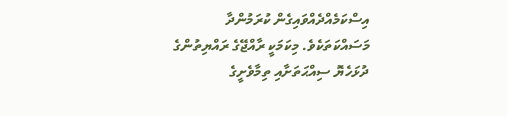އިސްކަމެއްދެއްވައިގެން ކުރަމުންދާ މަސައްކަތަކެވެ. މިކަމަކީ ރާއްޖޭގެ ރައްޔިތުންގެ ދުޅަހެޔޮ ސިއްޙަތަށާއި ތިމާވެށީގެ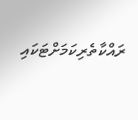ރައްކާތެރިކަމަށްޓަކައި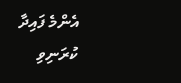އެންމެ ފައިދާ ކުރަނިވި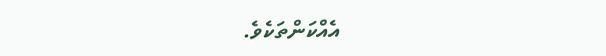އެއްކަންތަކެވެ.